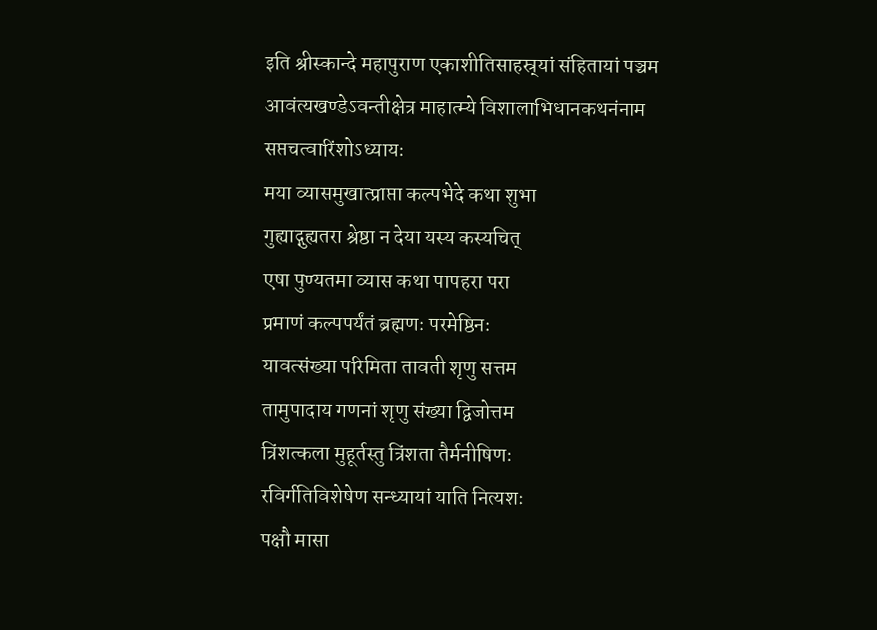इति श्रीस्कान्दे महापुराण एकाशीतिसाहस्र्यां संहितायां पञ्चम आवंत्यखण्डेऽवन्तीक्षेत्र माहात्म्ये विशालाभिधानकथनंनाम सप्तचत्वारिंशोऽध्यायः
मया व्यासमुखात्प्राप्ता कल्पभेदे कथा शुभा
गुह्याद्गुह्यतरा श्रेष्ठा न देया यस्य कस्यचित्
एषा पुण्यतमा व्यास कथा पापहरा परा
प्रमाणं कल्पपर्यंतं ब्रह्मणः परमेष्ठिनः
यावत्संख्या परिमिता तावती शृणु सत्तम
तामुपादाय गणनां शृणु संख्या द्विजोत्तम
त्रिंशत्कला मुहूर्तस्तु त्रिंशता तैर्मनीषिणः
रविर्गतिविशेषेण सन्ध्यायां याति नित्यशः
पक्षौ मासा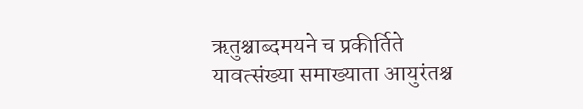ऋतुश्चाब्दमयने च प्रकीर्तिते
यावत्संख्या समाख्याता आयुरंतश्च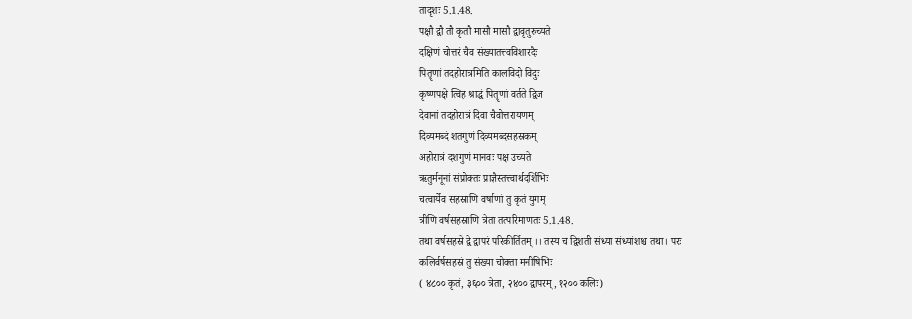तादृशः 5.1.48.
पक्षौ द्वौ तौ कृतौ मासौ मासौ द्वावृतुरुच्यते
दक्षिणं चोत्तरं चैव संख्यातत्त्वविशारदैः
पितॄणां तदहोरात्रमिति कालविदो विदुः
कृष्णपक्षे त्विह श्राद्धं पितॄणां वर्तते द्विज
देवानां तदहोरात्रं दिवा चैवोत्तरायणम्
दिव्यमब्दं शतगुणं दिव्यमब्दसहस्रकम्
अहोरात्रं दशगुणं मानवः पक्ष उच्यते
ऋतुर्मनूनां संप्रोक्तः प्राज्ञैस्तत्त्वार्थदर्शिभिः
चत्वार्येव सहस्राणि वर्षाणां तु कृतं युगम्
त्रीणि वर्षसहस्राणि त्रेता तत्परिमाणतः 5.1.48.
तथा वर्षसहस्रे द्वे द्वापरं परिकीर्तितम् ।। तस्य च द्विशती संध्या संध्यांशश्च तथा। परः
कलिर्वर्षसहस्रं तु संख्या चोक्ता मनीषिभिः
( ४८०० कृतं, ३६०० त्रेता, २४०० द्वापरम्, १२०० कलिः)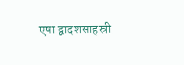एषा द्वादशसाहस्री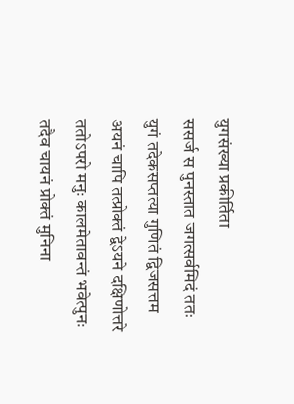युगसंख्या प्रकीर्तिता
ससर्ज स पुनस्तात जगत्सर्वमिदं ततः
युगं तदेकसप्तत्या गुणितं द्विजसत्तम
अयनं चापि तत्प्रोक्तं द्वेऽयने दक्षिणोत्तरे
ततोऽपरो मनुः कालमेतावन्तं भवेत्पुनः
तदैव चायनं प्रोक्तं मुनिना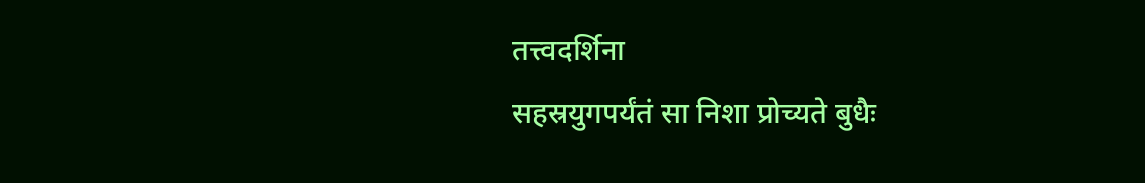तत्त्वदर्शिना
सहस्रयुगपर्यंतं सा निशा प्रोच्यते बुधैः